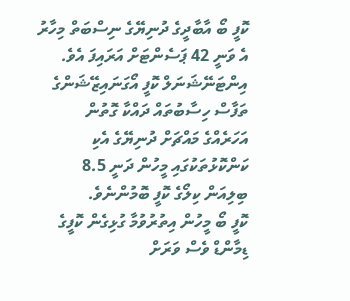ކޮފީ ބޯ އާބާދީގެ ދުނިޔޭގެ ނިސްބަތް މިހާރު އެ ވަނީ 42 ޕަސެންޓަށް އަރައިފަ އެވެ. އިންޓަނޭޝަނަލް ކޮފީ އޯގަނައިޒޭޝަންގެ ތަފާސް ހިސާބުތައް ދައްކާ ގޮތުން އަހަރެއްގެ މައްޗަށް ދުނިޔޭގެ އެކި ކަންކޮޅުތަކުގައި މީހުން ދަނީ 8.5 ބިލިއަން ކިލޯގެ ކޮފީ ބޮމުންނެވެ.
ކޮފީ ބޯ މީހުން އިތުރުވުމާ ގުޅިގެން ކޮފީގެ ޑިމާންޑް ވެސް ވަރަށް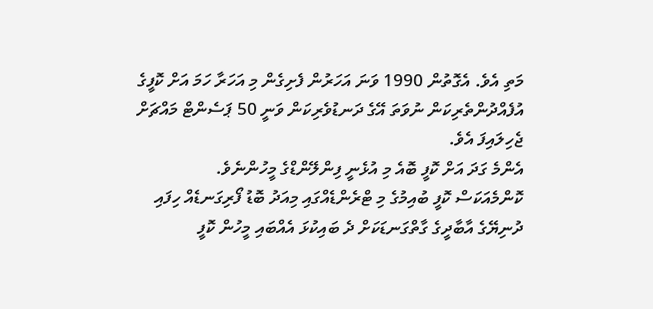މަތި އެވެ. އެގޮތުން 1990 ވަނަ އަހަރުން ފެށިގެން މި އަހަރާ ހަމަ އަށް ކޮފީގެ އުފެއްދުންތެރިކަން ނުވަތަ އޭގެ ދަނޑުވެރިކަން ވަނީ 50 ޕަސެންޓް މައްޗަށް ޖެހިލައިފަ އެވެ.
އެންމެ ގަދަ އަށް ކޮފީ ބޮއެ މި އުޅެނީ ފިންލޭންޑްގެ މީހުންނެވެ.
ކޮންމެއަކަސް ކޮފީ ބުއިމުގެ މި ޓްރެންޑެއްގައި މިއަދު ބޮޑު ފޯރިގަނޑެއް ހިފައި ދުނިޔޭގެ އާބާދީގެ ގާތްގަނޑަކަށް ދެ ބައިކުޅަ އެއްބައި މީހުން ކޮފީ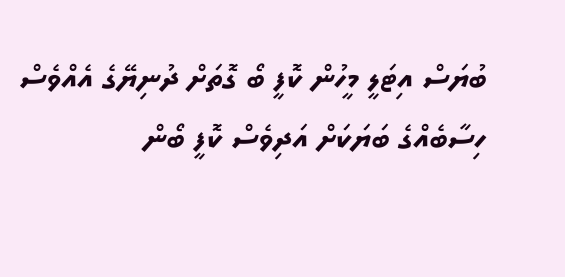ބުޔަސް އިޓަލީ މީހުން ކޮފީ ބޯ ގޮތަށް ދުނިޔޭގެ އެއްވެސް ހިސާބެއްގެ ބަޔަކަށް އަދިވެސް ކޮފީ ބޯން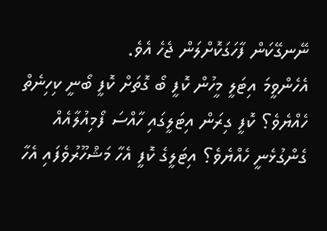ނޭނގޭކަން ފާހަގަކޮށްލަން ޖެހެ އެވެ.
އެހެންވީމަ އިޓަލީ މީހުން ކޮފީ ބޯ ގޮތަށް ކޮފީ ބޯނީ ކިހިނެތް ހެއްޔެވެ؟ ކޮފީ ގިރަން އިޓަލީގައި ހާއްސަ ފޯމިއުލާއެއް ގެންގުޅެނީ ހެއްޔެވެ؟ އިޓަލީގެ ކޮފީ އެހާ މަޝްހޫރުވެފައި އެހާ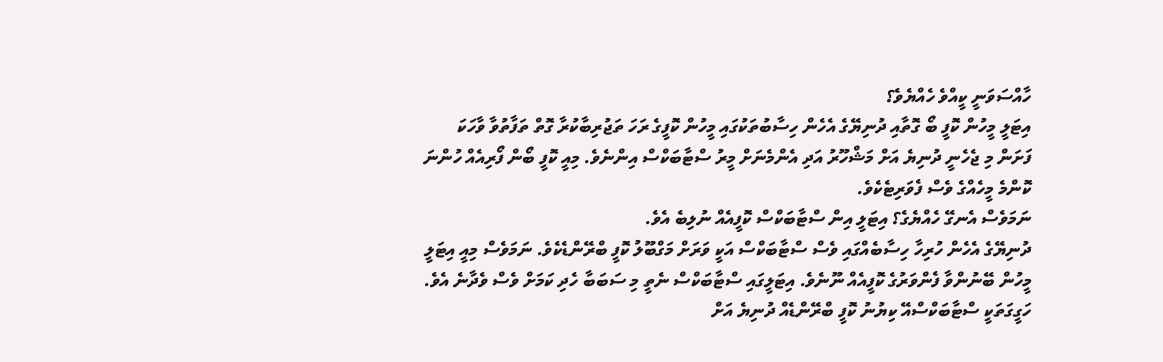ހާއްސަވަނީ ކީއްވެ ހެއްޔެވެ؟
އިޓަލީ މީހުން ކޮފީ ބޯ ގޮތާއި ދުނިޔޭގެ އެހެން ހިސާބުތަކުގައި މީހުން ކޮފީގެ ރަހަ ތަޖުރިބާކުރާ ގޮތް ތަފާތުވާ ވާހަކަ ފަށަން މި ޖެހެނީ ދުނިޔެ އަށް މަޝްހޫރު އަދި އެންމެނަށް މީރު ސްޓާބަކްސް އިންނެވެ. މިއީ ކޮފީ ބޯން ފޯރިއެއް ހުންނަ ކޮންމެ މީހެއްގެ ވެސް ފެވަރިޓެކެވެ.
ނަމަވެސް އެނގޭ ހެއްޔެގެ؟ އިޓަލީ އިން ސްޓާބަކްސް ކޮފީއެއް ނުލިބެ އެވެ.
ދުނިޔޭގެ އެހެން ހުރިހާ ހިސާބެއްގައި ވެސް ސްޓާބަކްސް އަކީ ވަރަށް މަގްބޫލު ކޮފީ ބްރޭންޑެކެވެ. ނަމަވެސް މިއީ އިޓަލީ މީހުން ބޭނުންވާ ފެންވަރުގެ ކޮފީއެއް ނޫނެވެ. އިޓަލީގައި ސްޓާބަކްސް ނެތީ މި ސަބަބާ ހެދި ކަމަށް ވެސް ވެދާނެ އެވެ.
ހަގީގަތަކީ ސްޓާބަކްސްއޭ ކިޔުނު ކޮފީ ބްރޭންޑެއް ދުނިޔެ އަށް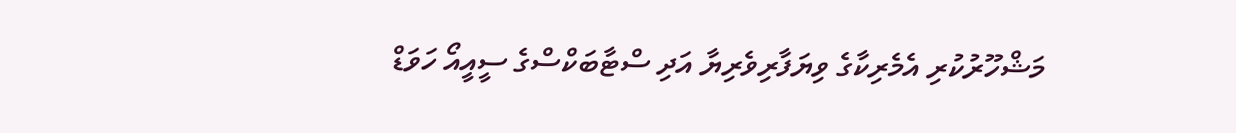މަޝްހޫރުކުރި އެމެރިކާގެ ވިޔަފާރިވެރިޔާ އަދި ސްޓާބަކްސްގެ ސީއީއޯ ހަވަޑް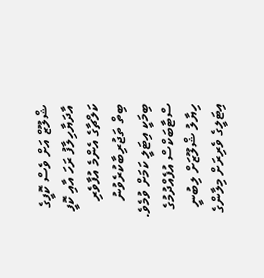ޝްލޫޒް އަށް ވެސް ކޮފީގެ އާދަޔާހިލާފު ރަހަ އާއި ކޮފީ ކަލްޗާގެ އެންމެ އުފާވެރި ބިތް ތަޖުރިބާކުރެވުނު ބިމަކީ އިޓަލީ ކަމަށް ވުމެވެ.
ސްޓާބަކްސް އުފެއްދުމުގެ ހިޔާލު ޝްލޫޒަށް ލިބުނީ އިޓަލީގެ ވެރިރަށް މިލާންގެ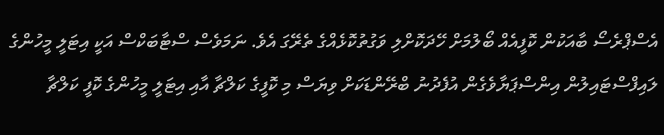އެސްޕްރެސޯ ބާއަކުން ކޮފީއެއް ބޯލުމަށް ހޭދަކޮށްލި ވަގުތުކޮޅެއްގެ ތެރޭގަ އެވެ. ނަމަވެސް ސްޓާބަކްސް އަކީ އިޓަލީ މީހުންގެ ލައިފްސްޓައިލުން އިންސްޕަޔާވެގެން އުފެދުނު ބްރޭންޑަކަށް ވިޔަސް މި ކޮފީގެ ކަލްޗާ އާއި އިޓަލީ މީހުންގެ ކޮފީ ކަލްޗާ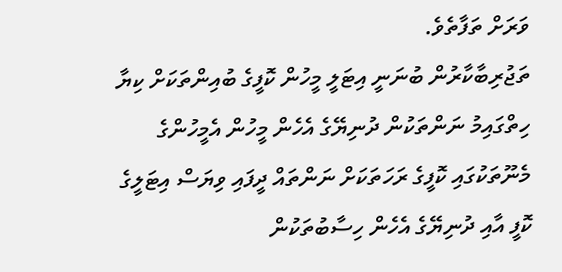ވަރަށް ތަފާތެވެ.
ތަޖުރިބާކާރުން ބުނަނީ އިޓަލީ މީހުން ކޮފީގެ ބުއިންތަކަށް ކިޔާ ހިތްގައިމު ނަންތަކުން ދުނިޔޭގެ އެހެން މީހުން އެމީހުންގެ މެނޫތަކުގައި ކޮފީގެ ރަހަތަކަށް ނަންތައް ދީފައި ވިޔަސް އިޓަލީގެ ކޮފީ އާއި ދުނިޔޭގެ އެހެން ހިސާބުތަކުން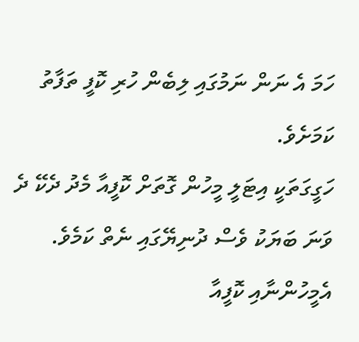ހަމަ އެ ނަން ނަމުގައި ލިބެން ހުރި ކޮފީ ތަފާތު ކަމަށެވެ.
ހަގީގަތަކީ އިޓަލީ މީހުން ގޮތަށް ކޮފީއާ މެދު ދެކޭ ދެ ވަނަ ބަޔަކު ވެސް ދުނިޔޭގައި ނެތް ކަމެވެ. އެމީހުންނާއި ކޮފީއާ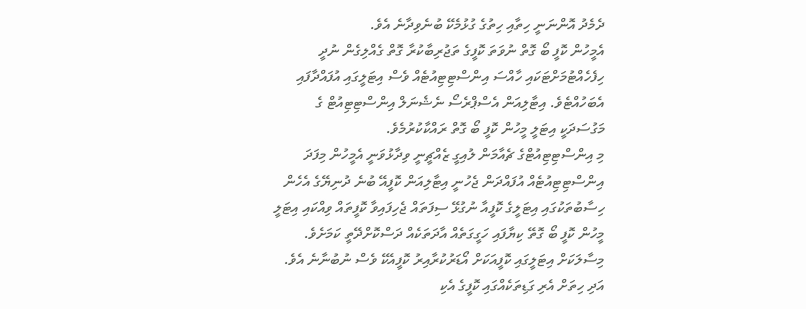ދެމެދު އޮންނަނީ ހިތާއި ހިތުގެ ގުޅުމެކޭ ބުނެވިދާނެ އެވެ.
އެމީހުން ކޮފީ ބޯ ގޮތް ނުވަތަ ކޮފީގެ ތަޖުރިބާކުރާ ގޮތް ގެއްލިގެން ނުދީ ހިފެހެއްޓުމަށްޓަކައި ހާއްސަ އިންސްޓިޓިއުޓެއް ވެސް އިޓަލީގައި އުފައްދާފައި އެބަހުއްޓެވެ. އިޓާލިއަން އެސްޕްރެސޯ ނެޝެނަލް އިންސްޓިޓިއުޓް ގެ މަގުސަދަކީ އިޓަލީ މީހުން ކޮފީ ބޯ ގޮތް ރައްކާކުރުމެވެ.
މި އިންސްޓިޓިއުޓްގެ ޗެއާމަން ލުއިގީ ޒެއްޗީނީ ވިދާޅުވަނީ އެމީހުން މިފަދަ އިންސްޓިޓިއުޓެއް އުފައްދަން ޖެހުނީ އިޓާލިއަން ކޮފީއޭ ބުނެ ދުނިޔޭގެ އެހެން ހިސާބުތަކުގައި އިޓަލީގެ ކޮފީއާ ނުގުޅޭ ސިފަތައް ޖެހިފައިވާ ކޮފީތައް ވިއްކައި އިޓަލީ މީހުން ކޮފީ ބޯ ގޮތޭ ކިޔާފައި ހަގީގަތެއް އާދަތަކެއް ދަސްކޮށްދޭތީ ކަމަށެވެ.
މިސާލަކަށް އިޓަލީގައި ކޮފީއަކަށް އޯޑަރުކުރާއިރު ކޮފީއެކޭ ވެސް ނުބުނާނެ އެވެ. އަދި ހިތަށް އެރި ގަޑިތަކެއްގައި ކޮފީގެ އެކި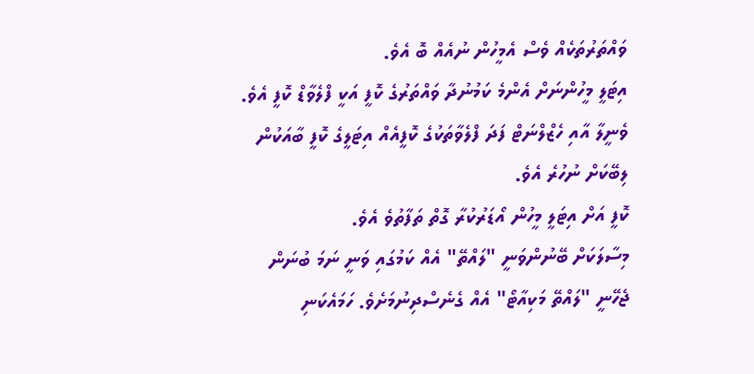ވައްތަރުތަކެއް ވެސް އެމީހުން ނުއެއް ބޮ އެވެ.
އިޓަލީ މީހުންނަށް އެންމެ ކަމުނުދާ ވައްތަރުގެ ކޮފީ އަކީ ފްލެވާޑް ކޮފީ އެވެ. ވެނީލާ އާއި ހެޒްލްނަޓް ފަދަ ފްލެވާތަކުގެ ކޮފީއެއް އިޓަލީގެ ކޮފީ ބާއަކުން ލިބޭކަށް ނުހުރެ އެވެ.
ކޮފީ އަށް އިޓަލީ މީހުން އޯޑަރުކުރާ ގޮތް ތަފާތުވެ އެވެ.
މިސާލަކަށް ބޭނުންވަނީ "ލައްތޭ" އެއް ކަމުގައި ވަނީ ނަމަ ބުނަން ޖެހޭނީ "ލައްތޭ މަކިއާޓޯ" އެއް ގެނެސްދިނުމަށެވެ. ހަމައެކަނި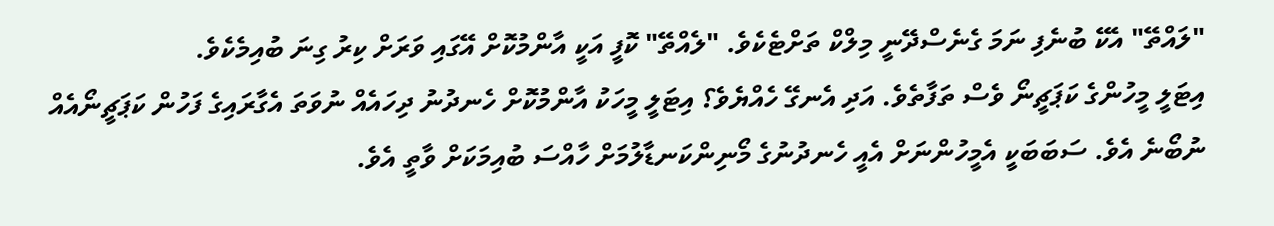"ލައްތޭ" އެކޭ ބުނެފި ނަމަ ގެނެސްދޭނީ މިލްކް ތަށްޓެކެވެ. "ލެއްތޭ" ކޮފީ އަކީ އާންމުކޮށް އޭގައި ވަރަށް ކިރު ގިނަ ބުއިމެކެވެ.
އިޓަލީ މީހުންގެ ކަޕަޗީނޯ ވެސް ތަފާތެވެ. އަދި އެނގޭ ހެއްޔެވެ؟ އިޓަލީ މީހަކު އާންމުކޮށް ހެނދުނު ދިހައެއް ނުވަތަ އެގާރައިގެ ފަހުން ކަޕަޗީނޯއެއް ނުބޯނެ އެވެ. ސަބަބަކީ އެމީހުންނަށް އެއީ ހެނދުނުގެ މޯނިންކަނޑާލުމަށް ހާއްސަ ބުއިމަކަށް ވާތީ އެވެ.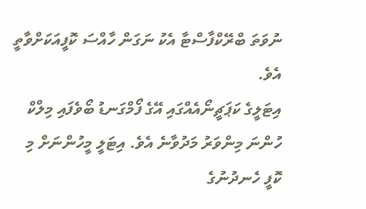ނުވަތަ ބްރޭކްފާސްޓާ އެކު ނަގަން ހާއްސަ ކޮފީއަކަށްވާތީ އެވެ.
އިޓަލީގެ ކަޕަޗީނޯއެއްގައި އޭގެ ފޯމްގަނޑު ބޯވެފައި މިލްކް ހުންނަ މިންވަރު މަދުވާނެ އެވެ. އިޓަލީ މީހުންނަށް މި ކޮފީ ހެނދުނުގެ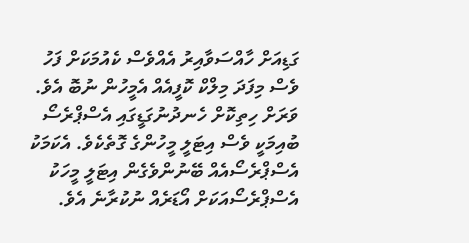ގަޑިއަށް ހާއްސަވާއިރު އެއްވެސް ކެއުމަކަށް ފަހު ވެސް މިފަދަ މިލްކް ކޮފީއެއް އެމީހުން ނުބޮ އެވެ.
ވަރަށް ހިތިކޮށް ހެނދުނުގަޑީގައި އެސްޕްރެސޯ ބުއިމަކީ ވެސް އިޓަލީ މީހުންގެ ގޮތެކެވެ. އެކަމަކު އެސްޕްރެސޯއެއް ބޭނުންވެގެން އިޓަލީ މީހަކު އެސްޕްރެސޯއަކަށް އޯޑަރެއް ނުކުރާނެ އެވެ.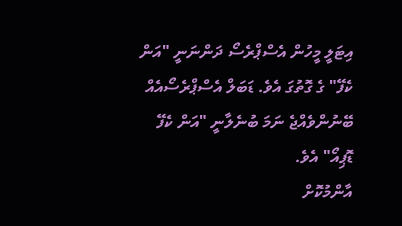އިޓަލީ މީހުން އެސްޕްރެސޯ ދަންނަނީ "އަން ކެފޭ" ގެ ގޮތުގަ އެވެ. ޑަބަލް އެސްޕްރެސޯއެއް ބޭނުންވެއްޖެ ނަމަ ބުނެލާނީ "އަން ކެފޭ ޑޮޕިއޯ" އެވެ.
އާންމުކޮށް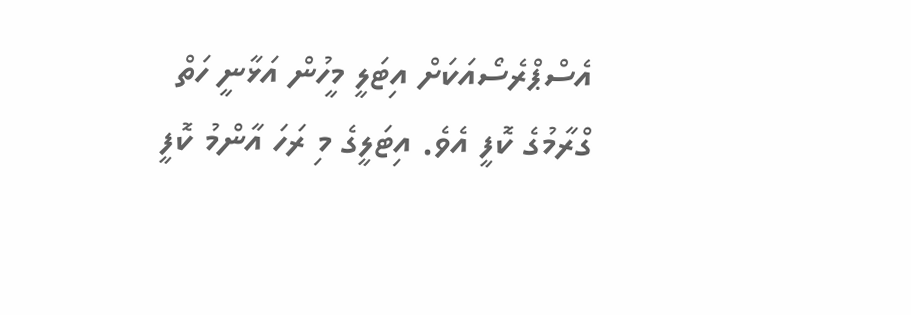އެސްޕްރެސޯއަކަށް އިޓަލީ މީހުން އަޅާނީ ހަތް ގްރާމުގެ ކޮފީ އެވެ. އިޓަލީގެ މި ރަހަ އާންމު ކޮފީ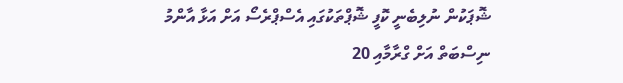ޝޮޕަކުން ނުލިބެނީ ކޮފީ ޝޮޕްތަކުގައި އެސްޕްރެސޯ އަށް އަޅާ އާންމު ނިސްބަތް އަށް ގްރާމާއި 20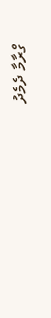ގްރާމާ ދެމެދު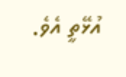އުޅޭތީ އެވެ.